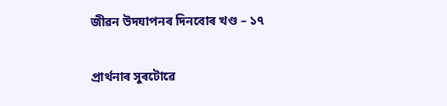জীৱন উদযাপনৰ দিনবোৰ খণ্ড – ১৭

প্ৰাৰ্থনাৰ সুৰটোৱে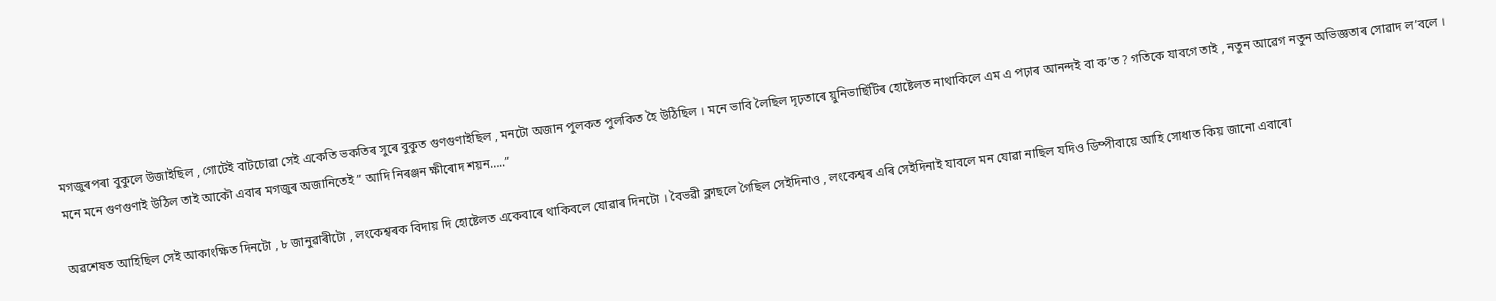মগজুৰপৰা বুকুলে উজাইছিল , গোটেই বাটচোৱা সেই একেতি ভকতিৰ সুৰে বুকুত গুণগুণাইছিল , মনটো অজান পুলকত পুলকিত হৈ উঠিছিল । মনে ভাবি লৈছিল দৃঢ়তাৰে য়ুনিভাৰ্ছিটিৰ হোষ্টেলত নাথাকিলে এম এ পঢ়াৰ আনন্দই বা ক’ত ? গতিকে যাবগে তাই , নতুন আৱেগ নতুন অভিজ্ঞতাৰ সোৱাদ ল’বলে । মনে মনে গুণগুণাই উঠিল তাই আকৌ এবাৰ মগজুৰ অজানিতেই ” আদি নিৰঞ্জন ক্ষীৰোদ শয়ন…..”

অৱশেষত আহিছিল সেই আকাংক্ষিত দিনটো , ৮ জানুৱাৰীটো , লংকেশ্বৰক বিদায় দি হোষ্টেলত একেবাৰে থাকিবলে যোৱাৰ দিনটো । বৈভৱী ক্লাছলে গৈছিল সেইদিনাও , লংকেশ্বৰ এৰি সেইদিনাই যাবলে মন যোৱা নাছিল যদিও ডিম্পীবায়ে আহি সোধাত কিয় জানো এবাৰো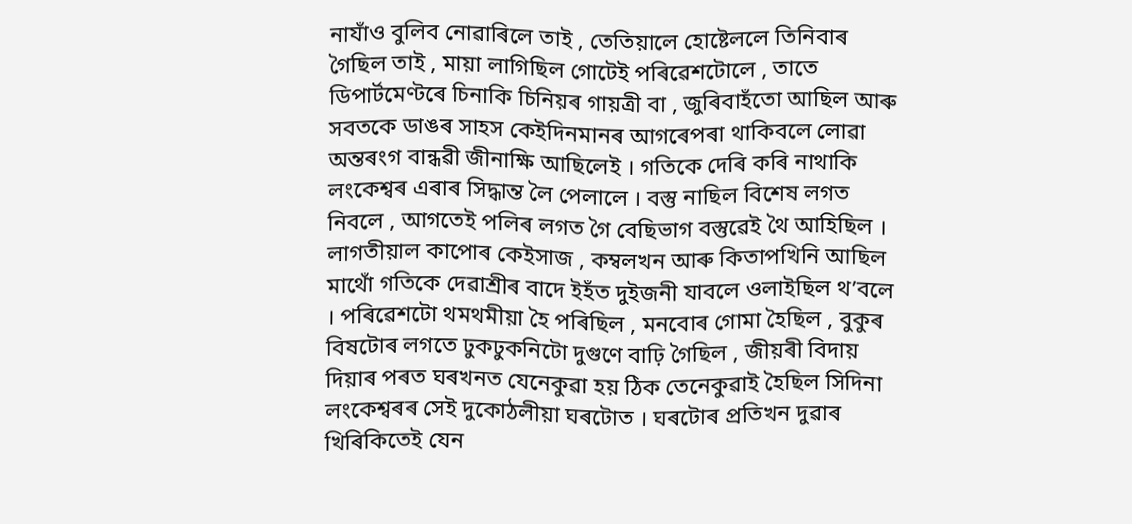নাযাঁও বুলিব নোৱাৰিলে তাই , তেতিয়ালে হোষ্টেললে তিনিবাৰ গৈছিল তাই , মায়া লাগিছিল গোটেই পৰিৱেশটোলে , তাতে ডিপাৰ্টমেণ্টৰে চিনাকি চিনিয়ৰ গায়ত্ৰী বা , জুৰিবাহঁতো আছিল আৰু সবতকে ডাঙৰ সাহস কেইদিনমানৰ আগৰেপৰা থাকিবলে লোৱা অন্তৰংগ বান্ধৱী জীনাক্ষি আছিলেই । গতিকে দেৰি কৰি নাথাকি লংকেশ্বৰ এৰাৰ সিদ্ধান্ত লৈ পেলালে । বস্তু নাছিল বিশেষ লগত নিবলে , আগতেই পলিৰ লগত গৈ বেছিভাগ বস্তুৱেই থৈ আহিছিল । লাগতীয়াল কাপোৰ কেইসাজ , কম্বলখন আৰু কিতাপখিনি আছিল মাথোঁ গতিকে দেৱাশ্ৰীৰ বাদে ইহঁত দুইজনী যাবলে ওলাইছিল থ’বলে । পৰিৱেশটো থমথমীয়া হৈ পৰিছিল , মনবোৰ গোমা হৈছিল , বুকুৰ বিষটোৰ লগতে ঢুকঢুকনিটো দুগুণে বাঢ়ি গৈছিল , জীয়ৰী বিদায় দিয়াৰ পৰত ঘৰখনত যেনেকুৱা হয় ঠিক তেনেকুৱাই হৈছিল সিদিনা লংকেশ্বৰৰ সেই দুকোঠলীয়া ঘৰটোত । ঘৰটোৰ প্ৰতিখন দুৱাৰ খিৰিকিতেই যেন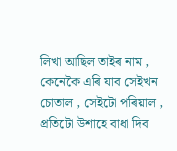লিখা আছিল তাইৰ নাম , কেনেকৈ এৰি যাব সেইখন চোতাল , সেইটো পৰিয়াল , প্ৰতিটো উশাহে বাধা দিব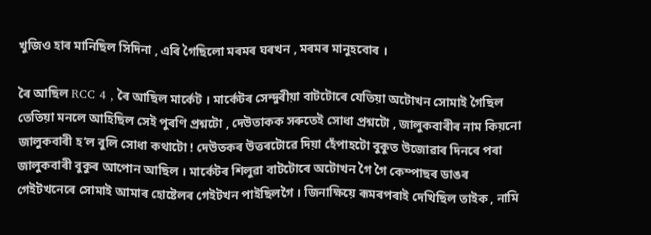খুজিও হাৰ মানিছিল সিদিনা , এৰি গৈছিলো মৰমৰ ঘৰখন , মৰমৰ মানুহবোৰ ।

ৰৈ আছিল RCC 4 , ৰৈ আছিল মাৰ্কেট । মাৰ্কেটৰ সেন্দুৰীয়া বাটটোৰে যেতিয়া অটোখন সোমাই গৈছিল তেতিয়া মনলে আহিছিল সেই পুৰণি প্ৰশ্নটো , দেউতাকক সৰুতেই সোধা প্ৰশ্নটো , জালুকবাৰীৰ নাম কিয়নো জালুকবাৰী হ’ল বুলি সোধা কথাটো ! দেউতকৰ উত্তৰটোৱে দিয়া হেঁপাহটো বুকুত উজোৱাৰ দিনৰে পৰা জালুকবাৰী বুকুৰ আপোন আছিল । মাৰ্কেটৰ শিলুৱা বাটটোৰে অটোখন গৈ গৈ কেম্পাছৰ ডাঙৰ গেইটখনেৰে সোমাই আমাৰ হোষ্টেলৰ গেইটখন পাইছিলগৈ । জিনাক্ষিয়ে ৰূমৰপৰাই দেখিছিল তাইক , নামি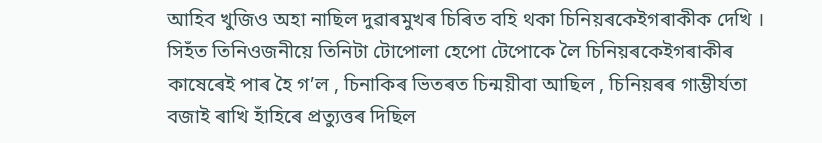আহিব খুজিও অহা নাছিল দুৱাৰমুখৰ চিৰিত বহি থকা চিনিয়ৰকেইগৰাকীক দেখি । সিহঁত তিনিওজনীয়ে তিনিটা টোপোলা হেপো টেপোকে লৈ চিনিয়ৰকেইগৰাকীৰ কাষেৰেই পাৰ হৈ গ’ল , চিনাকিৰ ভিতৰত চিন্ময়ীবা আছিল , চিনিয়ৰৰ গাম্ভীৰ্যতা বজাই ৰাখি হাঁহিৰে প্ৰত্যুত্তৰ দিছিল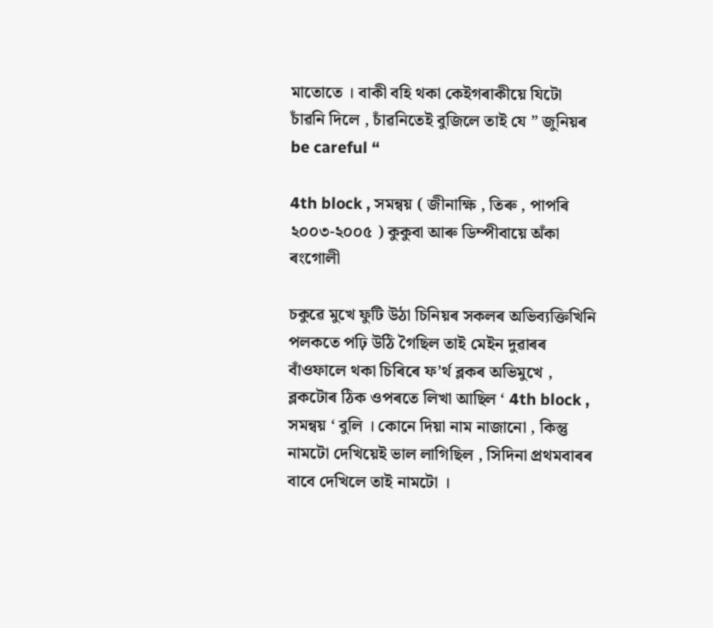মাতোতে । বাকী বহি থকা কেইগৰাকীয়ে যিটো চাঁৱনি দিলে , চাঁৱনিতেই বুজিলে তাই যে ” জুনিয়ৰ be careful “

4th block , সমন্বয় ( জীনাক্ষি , তিৰু , পাপৰি ২০০৩-২০০৫ ) কুকুবা আৰু ডিম্পীবায়ে অঁকা ৰংগোলী

চকুৱে মুখে ফুটি উঠা চিনিয়ৰ সকলৰ অভিব্যক্তিখিনি পলকতে পঢ়ি উঠি গৈছিল তাই মেইন দুৱাৰৰ বাঁওফালে থকা চিৰিৰে ফ’ৰ্থ ব্লকৰ অভিমুখে , ব্লকটোৰ ঠিক ওপৰতে লিখা আছিল ‘ 4th block , সমন্বয় ‘ বুলি । কোনে দিয়া নাম নাজানো , কিন্তু নামটো দেখিয়েই ভাল লাগিছিল , সিদিনা প্ৰথমবাৰৰ বাবে দেখিলে তাই নামটো ।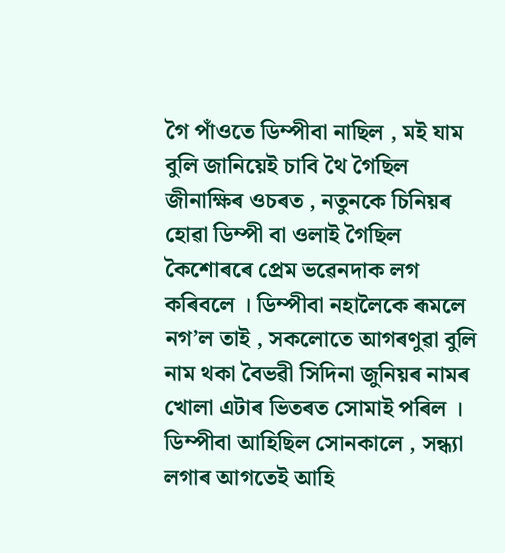গৈ পাঁওতে ডিম্পীবা নাছিল , মই যাম বুলি জানিয়েই চাবি থৈ গৈছিল জীনাক্ষিৰ ওচৰত , নতুনকে চিনিয়ৰ হোৱা ডিম্পী বা ওলাই গৈছিল কৈশোৰৰে প্ৰেম ভৱেনদাক লগ কৰিবলে । ডিম্পীবা নহালৈকে ৰূমলে নগ’ল তাই , সকলোতে আগৰণুৱা বুলি নাম থকা বৈভৱী সিদিনা জুনিয়ৰ নামৰ খোলা এটাৰ ভিতৰত সোমাই পৰিল । ডিম্পীবা আহিছিল সোনকালে , সন্ধ্যা লগাৰ আগতেই আহি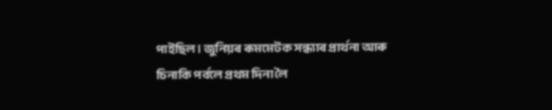পাইছিল । জুনিয়ৰ ৰূমমেটক সন্ধ্যাৰ প্ৰাৰ্থনা আৰু চিনাকি পৰ্বলে প্ৰথম দিনা লৈ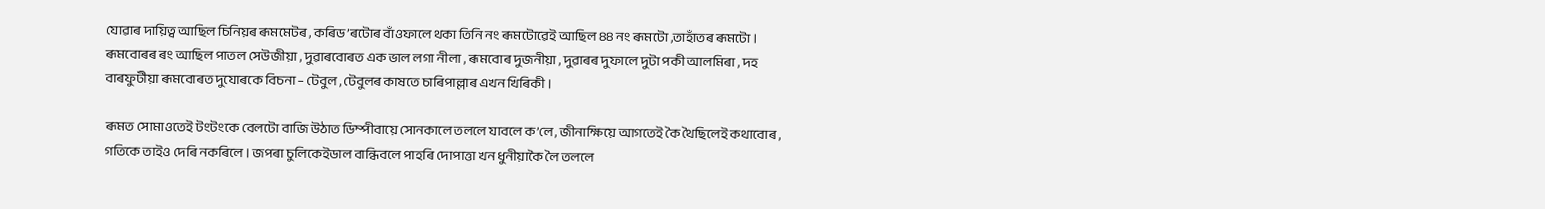যোৱাৰ দায়িত্ব আছিল চিনিয়ৰ ৰূমমেটৰ , কৰিড’ৰটোৰ বাঁওফালে থকা তিনি নং ৰূমটোৱেই আছিল ৪৪ নং ৰূমটো ,তাহাঁতৰ ৰূমটো । ৰূমবোৰৰ ৰং আছিল পাতল সেউজীয়া , দুৱাৰবোৰত এক ভাল লগা নীলা , ৰূমবোৰ দুজনীয়া , দুৱাৰৰ দুফালে দুটা পকী আলমিৰা , দহ বাৰফুটীয়া ৰূমবোৰত দুযোৰকে বিচনা – টেবুল , টেবুলৰ কাষতে চাৰিপাল্লাৰ এখন খিৰিকী ।

ৰূমত সোমাওতেই টংটংকে বেলটো বাজি উঠাত ডিম্পীবায়ে সোনকালে তললে যাবলে ক’লে , জীনাক্ষিয়ে আগতেই কৈ থৈছিলেই কথাবোৰ , গতিকে তাইও দেৰি নকৰিলে । জপৰা চুলিকেইডাল বান্ধিবলে পাহৰি দোপাত্তা খন ধুনীয়াকৈ লৈ তললে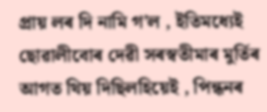প্ৰায় লৰ দি নামি গ’ল , ইতিমধ্যেই ছোৱালীবোৰ দেৱী সৰস্বতীমাৰ মুৰ্তিৰ আগত থিয় দিছিলহিয়েই , পিন্ধনৰ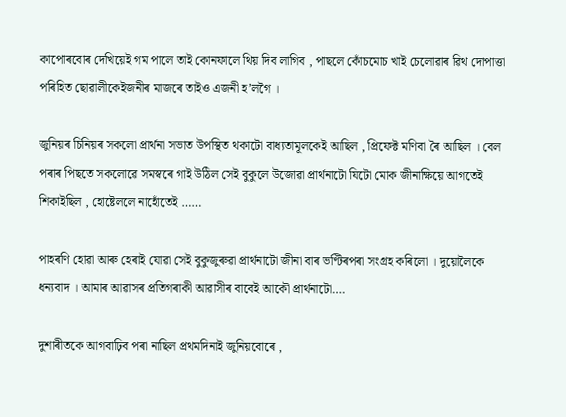কাপোৰবোৰ দেখিয়েই গম পালে তাই কোনফালে থিয় দিব লাগিব , পাছলে কোঁচমোচ খাই চেলোৱাৰ ৱিথ দোপাত্তা পৰিহিত ছোৱালীকেইজনীৰ মাজৰে তাইও এজনী হ’লগৈ ।

জুনিয়ৰ চিনিয়ৰ সকলো প্ৰাৰ্থনা সভাত উপস্থিত থকাটো বাধ্যতামূলকেই আছিল , প্ৰিফেক্ট মণিবা ৰৈ আছিল । বেল পৰাৰ পিছতে সকলোৱে সমস্বৰে গাই উঠিল সেই বুকুলে উজোৱা প্ৰাৰ্থনাটো যিটো মোক জীনাক্ষিয়ে আগতেই শিকাইছিল , হোষ্টেললে নাহোঁতেই ……

পাহৰণি হোৱা আৰু হেৰাই যোৱা সেই বুকুজুৰুৱা প্ৰাৰ্থনাটো জীনা বাৰ ভণ্টিৰপৰা সংগ্ৰহ কৰিলো । দুয়োলৈকে ধন্যবাদ । আমাৰ আৱাসৰ প্ৰতিগৰাকী আৱাসীৰ বাবেই আকৌ প্ৰাৰ্থনাটো….

দুশাৰীতকে আগবাঢ়িব পৰা নাছিল প্ৰথমদিনাই জুনিয়বোৰে ,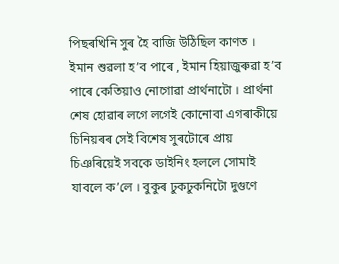পিছৰখিনি সুৰ হৈ বাজি উঠিছিল কাণত । ইমান শুৱলা হ’ব পাৰে , ইমান হিয়াজুৰুৱা হ’ব পাৰে কেতিয়াও নোগোৱা প্ৰাৰ্থনাটো । প্ৰাৰ্থনা শেষ হোৱাৰ লগে লগেই কোনোবা এগৰাকীয়ে চিনিয়ৰৰ সেই বিশেষ সুৰটোৰে প্ৰায় চিঞৰিয়েই সবকে ডাইনিং হললে সোমাই যাবলে ক’লে । বুকুৰ ঢুকঢুকনিটো দুগুণে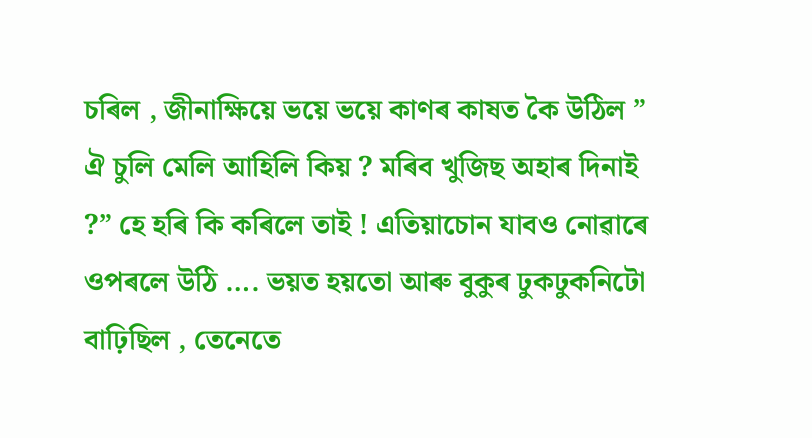চৰিল , জীনাক্ষিয়ে ভয়ে ভয়ে কাণৰ কাষত কৈ উঠিল ” ঐ চুলি মেলি আহিলি কিয় ? মৰিব খুজিছ অহাৰ দিনাই ?” হে হৰি কি কৰিলে তাই ! এতিয়াচোন যাবও নোৱাৰে ওপৰলে উঠি …. ভয়ত হয়তো আৰু বুকুৰ ঢুকঢুকনিটো বাঢ়িছিল , তেনেতে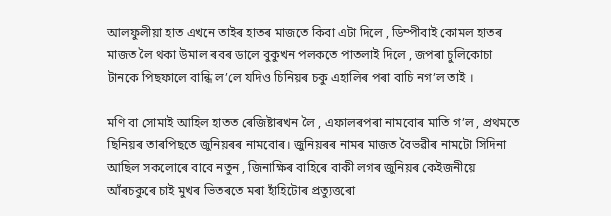আলফুলীয়া হাত এখনে তাইৰ হাতৰ মাজতে কিবা এটা দিলে , ডিম্পীবাই কোমল হাতৰ মাজত লৈ থকা উমাল ৰবৰ ডালে বুকুখন পলকতে পাতলাই দিলে , জপৰা চুলিকোচা টানকে পিছফালে বান্ধি ল’লে যদিও চিনিয়ৰ চকু এহালিৰ পৰা বাচি নগ’ল তাই ।

মণি বা সোমাই আহিল হাতত ৰেজিষ্টাৰখন লৈ , এফালৰপৰা নামবোৰ মাতি গ’ল , প্ৰথমতে ছিনিয়ৰ তাৰপিছতে জুনিয়ৰৰ নামবোৰ। জুনিয়ৰৰ নামৰ মাজত বৈভৱীৰ নামটো সিদিনা আছিল সকলোৰে বাবে নতুন , জিনাক্ষিৰ বাহিৰে বাকী লগৰ জুনিয়ৰ কেইজনীয়ে আঁৰচকুৰে চাই মুখৰ ভিতৰতে মৰা হাঁহিটোৰ প্ৰত্যুত্তৰো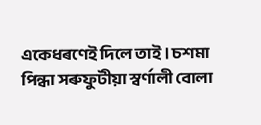একেধৰণেই দিলে তাই । চশমা পিন্ধা সৰুফুটীয়া স্বৰ্ণালী বোলা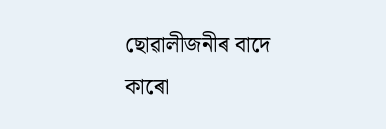ছোৱালীজনীৰ বাদে কাৰো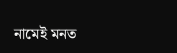নামেই মনত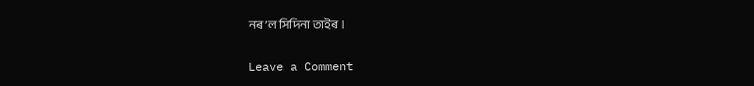নৰ’ল সিদিনা তাইৰ ।

Leave a Comment